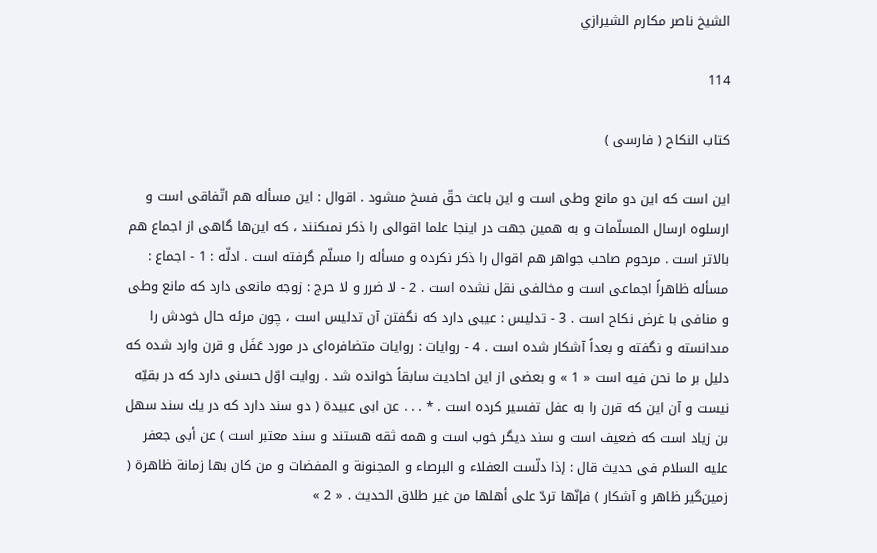الشيخ ناصر مكارم الشيرازي

114

كتاب النكاح ( فارسى )

اين است كه اين دو مانع وطى است و اين باعث حقّ فسخ مىشود . اقوال : اين مسأله هم اتّفاقى است و ارسلوه ارسال المسلّمات و به همين جهت در اينجا علما اقوالى را ذكر نمىكنند ، كه اين‌ها گاهى از اجماع هم بالاتر است . مرحوم صاحب جواهر هم اقوال را ذكر نكرده و مسأله را مسلّم گرفته است . ادلّه : 1 - اجماع : مسأله ظاهراً اجماعى است و مخالفى نقل نشده است . 2 - لا ضرر و لا حرج : زوجه مانعى دارد كه مانع وطى و منافى با غرض نكاح است . 3 - تدليس : عيبى دارد كه نگفتن آن تدليس است ، چون مرئه حال خودش را مىدانسته و نگفته و بعداً آشكار شده است . 4 - روايات : روايات متضافره‌اى در مورد عَفَل و قرن وارد شده كه دليل بر ما نحن فيه است « 1 » و بعضى از اين احاديث سابقاً خوانده شد . روايت اوّل حسنى دارد كه در بقيّه نيست و آن اين كه قرن را به عفل تفسير كرده است . * . . . عن ابى عبيدة ( دو سند دارد كه در يك سند سهل بن زياد است كه ضعيف است و سند ديگر خوب است و همه ثقه هستند و سند معتبر است ) عن أبى جعفر عليه السلام فى حديث قال : إذا دلّست العفلاء و البرصاء و المجنونة و المفضات و من كان بها زمانة ظاهرة ( زمين‌گير ظاهر و آشكار ) فإنّها تردّ على أهلها من غير طلاق الحديث . « 2 »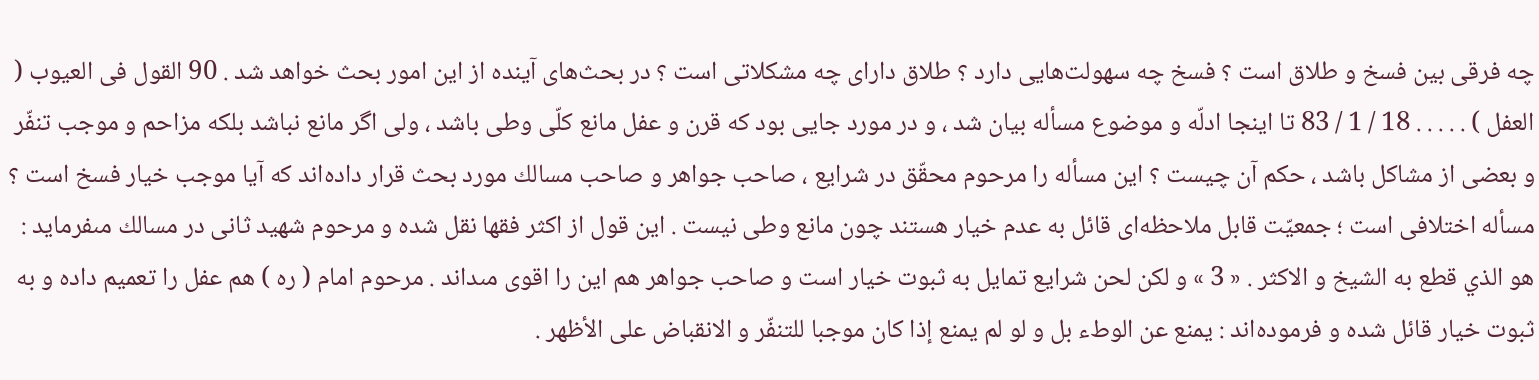چه فرقى بين فسخ و طلاق است ؟ فسخ چه سهولت‌هايى دارد ؟ طلاق داراى چه مشكلاتى است ؟ در بحث‌هاى آينده از اين امور بحث خواهد شد . 90 القول فى العيوب ( العفل ) . . . . . 18 / 1 / 83 تا اينجا ادلّه و موضوع مسأله بيان شد ، و در مورد جايى بود كه قرن و عفل مانع كلّى وطى باشد ، ولى اگر مانع نباشد بلكه مزاحم و موجب تنفّر و بعضى از مشاكل باشد ، حكم آن چيست ؟ اين مسأله را مرحوم محقّق در شرايع ، صاحب جواهر و صاحب مسالك مورد بحث قرار داده‌اند كه آيا موجب خيار فسخ است ؟ مسأله اختلافى است ؛ جمعيّت قابل ملاحظه‌اى قائل به عدم خيار هستند چون مانع وطى نيست . اين قول از اكثر فقها نقل شده و مرحوم شهيد ثانى در مسالك مىفرمايد : هو الذي قطع به الشيخ و الاكثر . « 3 » و لكن لحن شرايع تمايل به ثبوت خيار است و صاحب جواهر هم اين را اقوى مىداند . مرحوم امام ( ره ) هم عفل را تعميم داده و به ثبوت خيار قائل شده و فرموده‌اند : يمنع عن الوطء بل و لو لم يمنع إذا كان موجبا للتنفّر و الانقباض على الأظهر .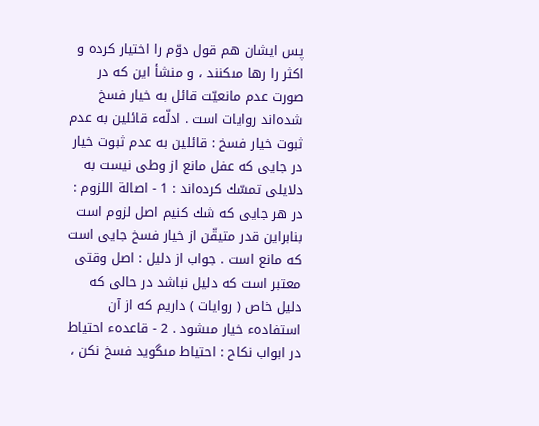پس ايشان هم قول دوّم را اختيار كرده و اكثر را رها مىكنند ، و منشأ اين كه در صورت عدم مانعيّت قائل به خيار فسخ شده‌اند روايات است . ادلّهء قائلين به عدم ثبوت خيار فسخ : قائلين به عدم ثبوت خيار در جايى كه عفل مانع از وطى نيست به دلايلى تمسّك كرده‌اند : 1 - اصالة اللزوم : در هر جايى كه شك كنيم اصل لزوم است بنابراين قدر متيقّن از خيار فسخ جايى است كه مانع است . جواب از دليل : اصل وقتى معتبر است كه دليل نباشد در حالى كه دليل خاص ( روايات ) داريم كه از آن استفادهء خيار مىشود . 2 - قاعدهء احتياط در ابواب نكاح : احتياط مىگويد فسخ نكن ،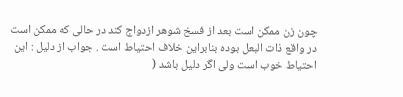چون زن ممكن است بعد از فسخ شوهر ازدواج كند در حالى كه ممكن است در واقع ذات البعل بوده بنابراين خلاف احتياط است . جواب از دليل : اين احتياط خوب است ولى اگر دليل باشد (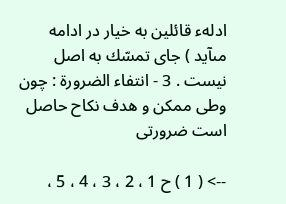ادلهء قائلين به خيار در ادامه مىآيد ) جاى تمسّك به اصل نيست . 3 - انتفاء الضرورة : چون وطى ممكن و هدف نكاح حاصل است ضرورتى

--> ( 1 ) ح 1 ، 2 ، 3 ، 4 ، 5 ،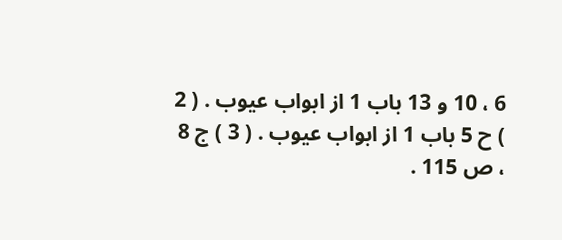6 ، 10 و 13 باب 1 از ابواب عيوب . ( 2 ) ح 5 باب 1 از ابواب عيوب . ( 3 ) ج 8 ، ص 115 .